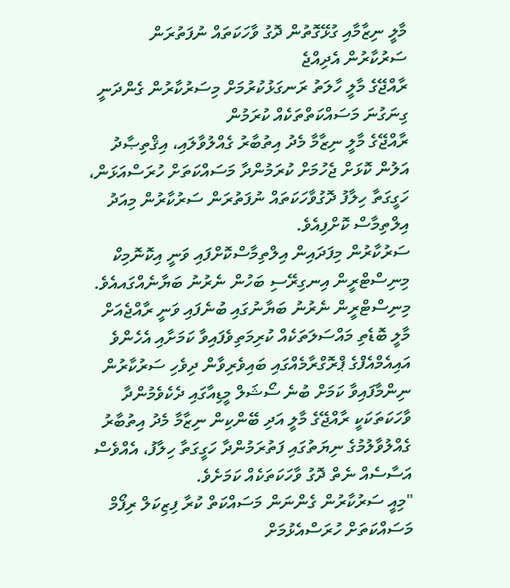މާލީ ނިޒާމާއި ގުޅޭގޮތުން ދޮގު ވާހަކަތައް ނުފަތުރަން ސަރުކާރުން އެދިއްޖެ
ރާއްޖޭގެ މާލީ ހާލަތު ރަނގަޅުކުރުމަށް މިސަރުކާރުން ގެންދަނީ ގިނަގުނަ މަސައްކަތްތަކެއް ކުރަމުން
ރާއްޖޭގެ މާލީ ނިޒާމާ މެދު އިތުބާރު ގެއްލުވާލައި، އިޤްތިޞާދު އަލުން ކޮޅަށް ޖެހުމަށް ކުރަމުންދާ މަސައްކަތަށް ހުރަސްއަޅަން، ހަގީގަތާ ހިލާފު ދޮގުވާހަކަތައް ނުފަތުރަން ސަރުކާރުން މިއަދު އިލްތިމާސް ކޮށްފިއެވެ.
ސަރުކާރުން މިފަދައިން އިލްތިމާސްކޮށްފައި ވަނީ އިކޮނޮމިކް މިނިސްޓްރީން އިނގިރޭސި ބަހުން ނެރުނު ބަޔާނެއްގައއެވެ.
މިނިސްޓްރީން ނެރުނު ބަޔާނުގައި ބުނެފައި ވަނީ ރާއްޖެއަށް މާލީ ބޮޑެތި މައްސަލަތަކެއް ކުރިމަތިވެފައިވާ ކަމަށާއި އެހެންވެ އައިއެމްއެފްގެ ޕްރޮގްރާމެއްގައި ބައިވެރިވާން ދިވެހި ސަރުކާރުން ނިންމާފައިވާ ކަމަށް ބުނެ ސޯޝަލް މީޑިއާގައި ދެކެވެމުންދާ ވާހަކަތަކަކީ ރާއްޖޭގެ މާލީ އަދި ބޭންކިން ނިޒާމާ މެދު އިތުބާރު ގެއްލުވާލުމުގެ ނިޔަތުގައި ފަތުރަމުންދާ ހަގީގަތާ ހިލާފު، އެއްވެސް އަސާސެއް ނެތް ދޮގު ވާހަކަތަކެއް ކަމަށެވެ.
"މިއީ ސަރުކާރުން ގެންނަން މަސައްކަތް ކުރާ ފިޒިކަލް ރިފޯމް މަސައްކަތަށް ހުރަސްއެޅުމަށް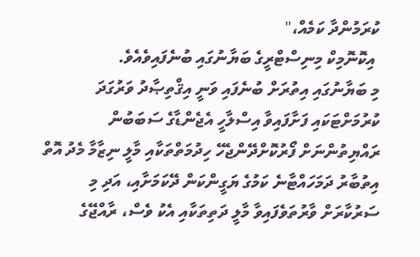ކުރަމުންދާ ކަމެއް،"
 އިކޮނޮމިކް މިނިސްޓްރީގެ ބަޔާނުގައި ބުނެފައިވެއެވެ.
މި ބަޔާނުގައި އިތުރަށް ބުނެފައި ވަނީ އިޤްތިޞާދު ވަރުގަދަ ކުރުމަށްޓަކައި ފަށާފައިވާ އިސްލާހީ އެޖެންޑާގެ ސަބަބުން ރައްޔިތުންނަށް ފޯރުކޮށްދޭންޖެހޭ ހިދުމަތްތަކާއި މާލީ ނިޒާމާ މެދު އޮތް އިތުބާރު ދަމަހައްޓާނެ ކަމުގެ ޔަގީންކަން ދޭކަމަށާއި، އަދި މި ސަރުކާރަށް ވާރުތަވެފައިވާ މާލީ ދަތިތަކާއި އެކު ވެސް، ރާއްޖޭގެ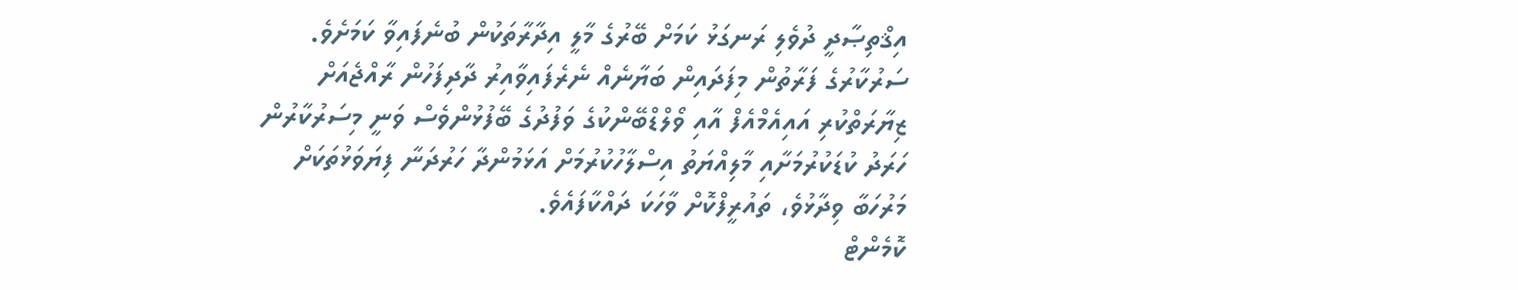އިޤްތިޞާދީ ދުވެލި ރަނގަޅު ކަމަށް ބޭރުގެ މާލީ އިދާރާތަކުން ބުނެފައިވާ ކަމަށެވެ.
ސަރުކާރުގެ ފަރާތުން މިފަދައިން ބަޔާނެއް ނެރެފައިވާއިރު ދާދިފަހުން ރާއްޖެއަށް ޒިޔާރަތްކުރި އައިއެމްއެފް އާއި ވޯލްޑްބޭންކުގެ ވަފުދުގެ ބޭފުޅުންވެސް ވަނީ މިސަރުކާރުން ހަރަދު ކުޑަކުރުމަށާއި މާލިއްޔަތު އިސްލާހުކުރުމަށް އަޅަމުންދާ ހަރުދަނާ ފިޔަވަޅުތަކަށް މަރުހަބާ ވިދާޅުވެ، ތައުރީފްކޮށް ވާހަކަ ދައްކާފައެވެ.
ކޮމެންޓް